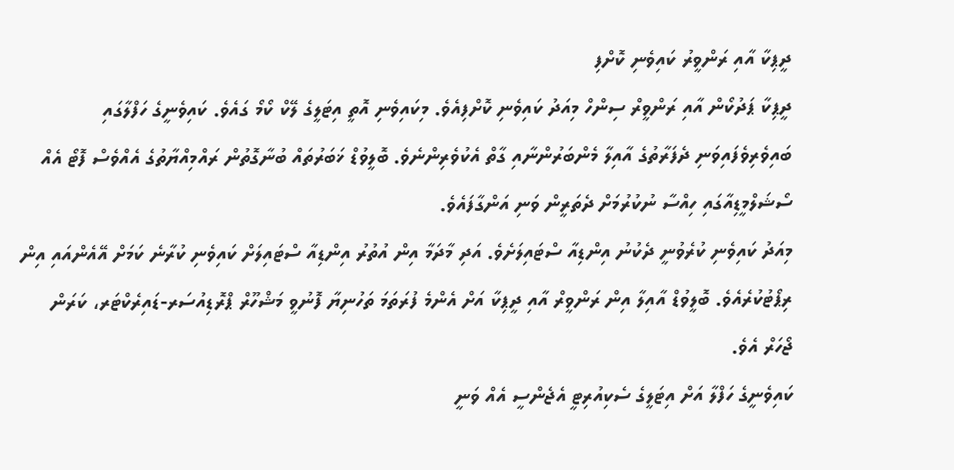ދީޕިކާ އާއި ރަންވީރު ކައިވެނި ކޮށްފި
ދީޕިކާ ޕަދުކޯން އާއި ރަންވީރް ސިންހް މިއަދު ކައިވެނި ކޮށްފިއެވެ. މިކައިވެނި އޮތީ އިޓަލީގެ ލޭކް ކޯމޯ ގައެވެ. ކައިވެނީގެ ހަފްލާގައި ބައިވެރިވެފައިވަނި ދެފަރާތުގެ އާއިލާ މެންބަރުންނާއި ގާތް އެކުވެރިންނެވެ. ބޮލީވުޑް ޚަބަރުތައް ބުނާގޮތުން ރައްމިއްޔާތުގެ އެއްވެސް ފޮޓޯ އެއް ސޯޝަލްމީޑިއާގައި ހިއްސާ ނުކުރުމަށް ދެތަރީން ވަނި އަންގާފައެވެ.
މިއަދު ކައިވެނި ކުރެވުނީ ދެކުނު އިންޑިއާ ސްޓައިލަށެވެ. އަދި މާދަމާ އިން އުތުރު އިންޑިއާ ސްޓައިލަށް ކައިވެނި ކުރާނެ ކަމަށް އޭއެންއައި އިން ރިޕޯޓުކުރެއެވެ. ބޮލީވުޑް އާއިލާ އިން ރަންވީރް އާއި ދީޕިކާ އަށް އެންމެ ފުރަތަމަ ތަހުނިޔާ ފޮނުވީ މަޝްހޫރް ޕްރޮޑިއުސަރ-ޑައިރެކްޓަރ، ކަރަން ޖޯހަރް އެވެ.
ކައިވެނީގެ ހަފްލާ އަށް އިޓަލީގެ ސެކިއުރިޓީ އެޖެންސީ އެއް ވަނީ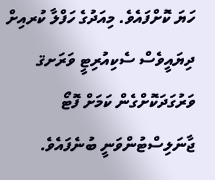ހަޔަ ކޮށްފައެވެ. މިއަދުގެ ހަފްލާ ކުރއިށް ދިޔައީވެސް ސެކިއުރިޓީ ވަރަށޤ ވަރުގަދަކޮށްގެން ކަމަށް ފޮޓޯ ޖާނަލިސްޓުންވަނީ ބުނެފައެވެ.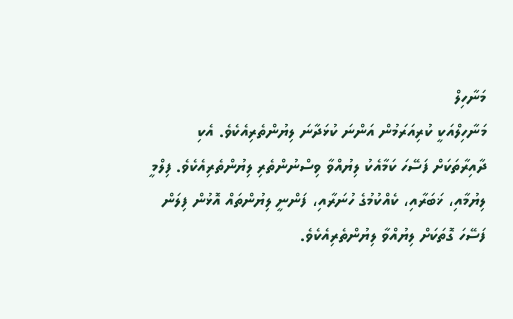މަނާހިލް
މަނާހިލްއަކީ ކުރިއަރަމުން އަންނަ ކުޅަދާނަ ލިޔުންތެރިއެކެވެ. އެކި ދާއިރާތަކަށް ފަސޭހަ ކަމާއެކު ލިޔުއްވާ ވިސްނުންތެރި ލިޔުންތެރިއެކެވެ. ފިލްމީ ލިޔުމާއި، ޚަބަރާއި، ކެއްކުމުގެ ހުނަރާއި، ފަންނީ ލިޔުންތައް އޮޅުން ފިލަން ފަސޭހަ ގޮތަކަށް ލިޔުއްވާ ލިޔުންތެރިއެކެވެ.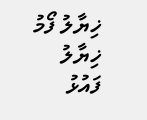ޚިޔާލު ފޯމު
ޚިޔާލު ފައުޅު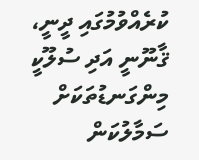ކުރެއްވުމުގައި ދީނީ، ޤާނޫނީ އަދި ސުލޫކީ މިންގަނޑުތަކަށް ސަމާލުކަން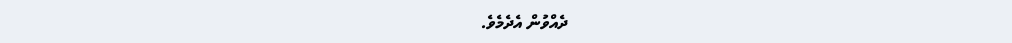ދެއްވުން އެދެމެވެ.